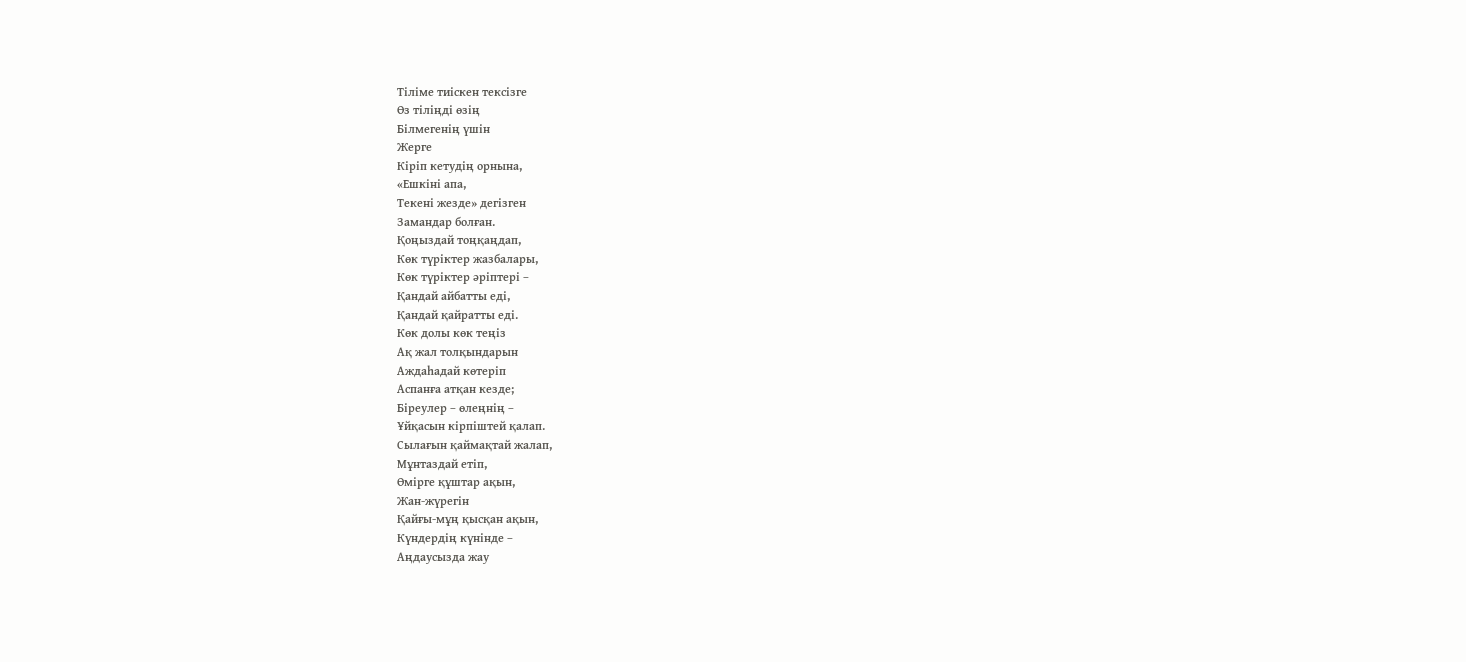Тіліме тиіскен тексізге
Өз тiлiңдi өзiң
Бiлмегенiң үшiн
Жерге
Кiрiп кетудiң орнына,
«Ешкiнi апа,
Текенi жезде» дегiзген
Замандар болған.
Қоңыздай тоңқаңдап,
Көк түрiктер жазбалары,
Көк түрiктер әрiптерi –
Қандай айбатты едi,
Қандай қайратты едi.
Көк долы көк теңiз
Ақ жал толқындарын
Аждаhадай көтерiп
Аспанға атқан кезде;
Бiреулер – өлеңнiң –
Ұйқасын кiрпiштей қалап.
Сылағын қаймақтай жалап,
Мұнтаздай етiп,
Өмiрге құштар ақын,
Жан-жүрегiн
Қайғы-мұң қысқан ақын,
Күндердiң күнiнде –
Аңдаусызда жау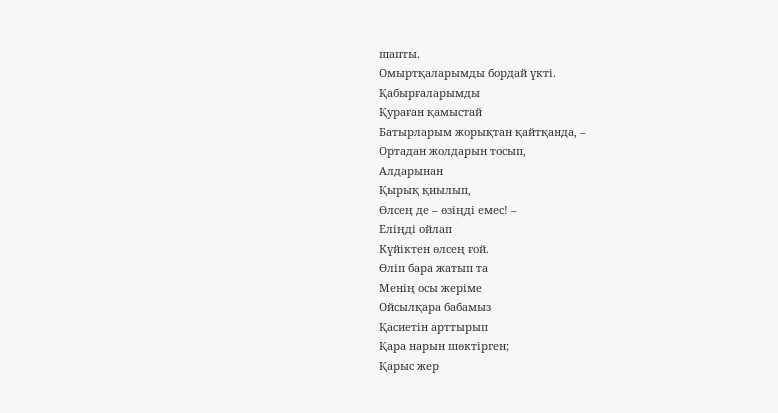шапты.
Омыртқаларымды бордай үктi.
Қабырғаларымды
Қураған қамыстай
Батырларым жорықтан қайтқанда, –
Ортадан жолдарын тосып,
Алдарынан
Қырық қиылып,
Өлсең де – өзiңдi емес! –
Елiңдi ойлап
Күйiктен өлсең ғой.
Өлiп бара жатып та
Менiң осы жерiме
Ойсылқара бабамыз
Қасиетiн арттырып
Қара нарын шөктiрген;
Қарыс жер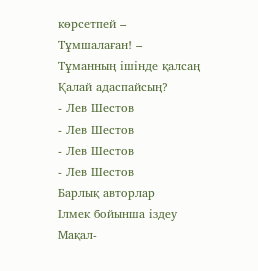көрсетпей –
Тұмшалаған! –
Тұманның iшiнде қалсаң
Қалай адаспайсың?
- Лев Шестов
- Лев Шестов
- Лев Шестов
- Лев Шестов
Барлық авторлар
Ілмек бойынша іздеу
Мақал-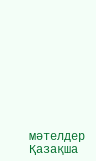мәтелдер
Қазақша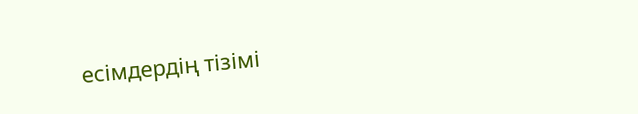есімдердің тізімі